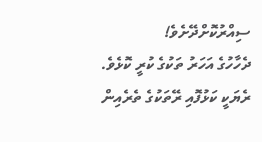ސިއްރުކޮށްދޭށެވެ!
ދެހާހުގެ އަހަރު ތަކުގެ ކުރީ ކޮޅެވެ. ރެޔަކީ ކަޅުފޮއި ރޭތަކުގެ ތެރެއިން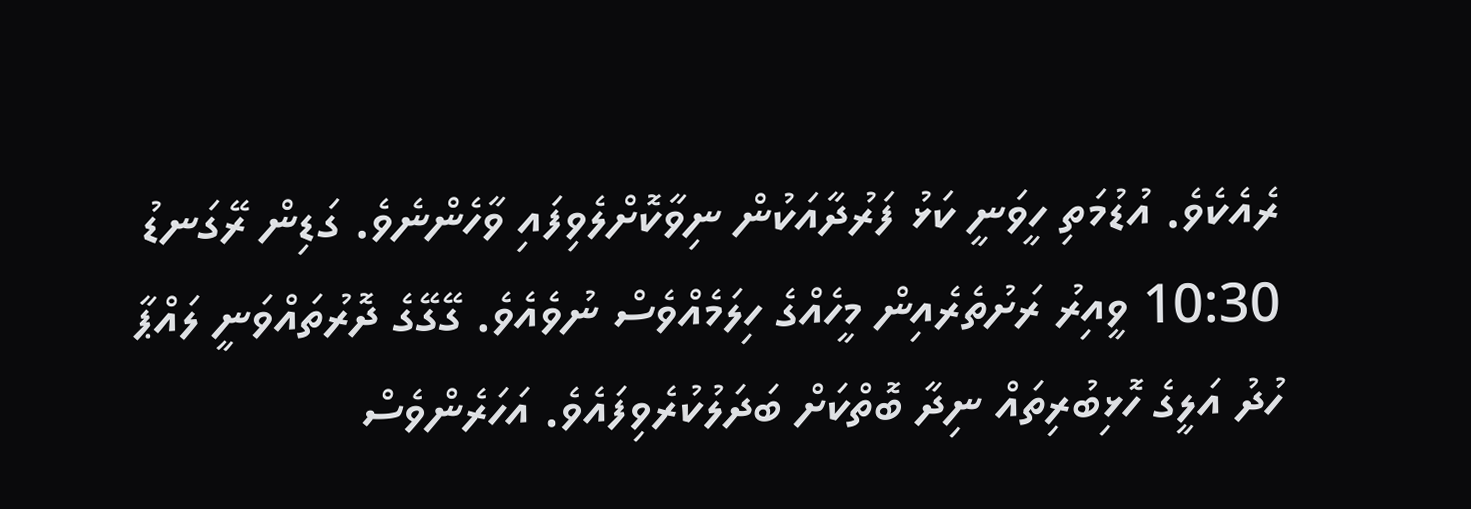ރެއެކެވެ. އުޑުމަތި ހީވަނީ ކަޅު ފަރުދާއަކުން ނިވާކޮށްލެވިފައި ވާހެންނެވެ. ގަޑިން ރޭގަނޑު 10:30 ވީއިރު ރަށުތެރެއިން މީހެއްގެ ހިލަމެއްވެސް ނުވެއެވެ. ގޭގޭގެ ދޮރުތައްވަނީ ލައްޕާ ހުދު އަލީގެ ހޮޅިބުރިތައް ނިދާ ބޮތްކަށް ބަދަލުކުރެވިފައެވެ. އަހަރެންވެސް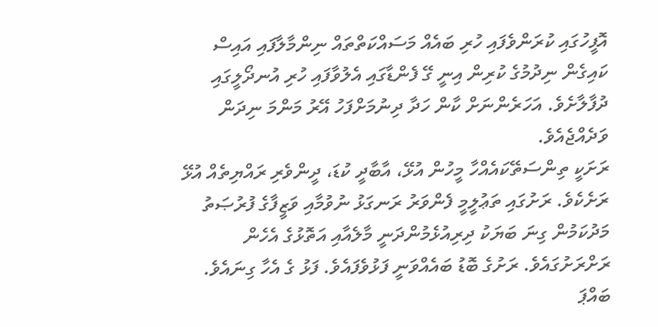އޮފީހުގައި ކުރަންވެފައި ހުރި ބައެއް މަސައްކަތްތައް ނިންމާލާފައި އައިސް ކައިގެން ނިދުމުގެ ކުރިން އިނީ ގޭ ފެންޑާގައި އެލުވާފައި ހުރި އުނދޯލީގައި ދުފާލާށެވެ. އަހަރެންނަށް ކާން ހަދާ ދިނުމަށްފަހު އޭރު މަންމަ ނިދަން ވަދެއްޖެއެވެ.
ރަށަކީ ތިންސަތޭކައެއްހާ މީހުން އުޅޭ، އާބާދީ ކުޑަ، ދީންވެރި ރައްޔިތެއް އުޅޭ ރަށެކެވެ. ރަށުގައި ތަޢުލީމީ ފެންވަރު ރަނގަޅު ނުވުމާއި ވަޒީފާގެ ފުރުޞަތު މަދުކަމުން ގިނަ ބަޔަކު ދިރިއުޅެމުންދަނީ މާލެއާއި އަތޮޅުގެ އެހެން ރަށްރަށުގައެވެ. ރަށުގެ ބޮޑު ބައެއްވަނީ ފަޅުވެފައެވެ. ފަޅު ގެ އެހާ ގިނައެވެ.
ބައްޕަ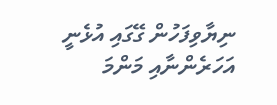ނިޔާވިފަހުން ގޭގައި އުޅެނީ އަހަރެންނާއި މަންމަ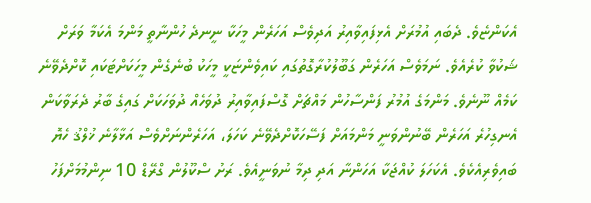އެކަންޏެވެ. ދެބައި އުމުރަށް އެޅިފައިވާއިރު އަދިވެސް އަހަރެން މީހަކާ ނީނދެ ހުންނާތީ މަންމަ އެކަމާ ވަރަށް ޝަކުވާ ކުރެއެވެ. ނަމަވެސް އަހަރެން ގަބޫލުކުރާގޮތުގައި ކައިވެންޏަކީ މީހަކު ބުނެގެން މީހަކަށްޓަކައި ކޮށްދެވޭނެ ކަމެއް ނޫނެވެ. މަންމަގެ އުމުރު ފަންސާހުން މައްޗަށް ގޮސްފައިވާއިރު ދުވަހެއް ދުވަހަކަށް ގައިގެ ބާރު ދެރަވާކަން އެނގިހުރެ އަހަރެން ބޭނުންވަނީ މަންމައަށް ފަސޭހަކޮށްދެވޭނެ ކަހަލަ، އަހަރެންނަށްވެސް އަޅާލާނެ ޚުލްޤު ހެޔޮ ބައިވެރިއެކެވެ. އެކަހަލަ ކުއްޖަކާ އަހަންނާ އަދި ދިމާ ނުވަނީއެވެ. ރަށު ސްކޫލުން ގްރޭޑް 10 ނިންމުމަށްފަހު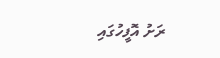ރަށު އޮފީހުގައި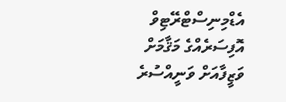އެޑްމިނިސްޓްރޭޓިވް އޮފިސަރެއްގެ މަޤާމަށް ވަޒީފާއަށް ވަނީއްސުރެ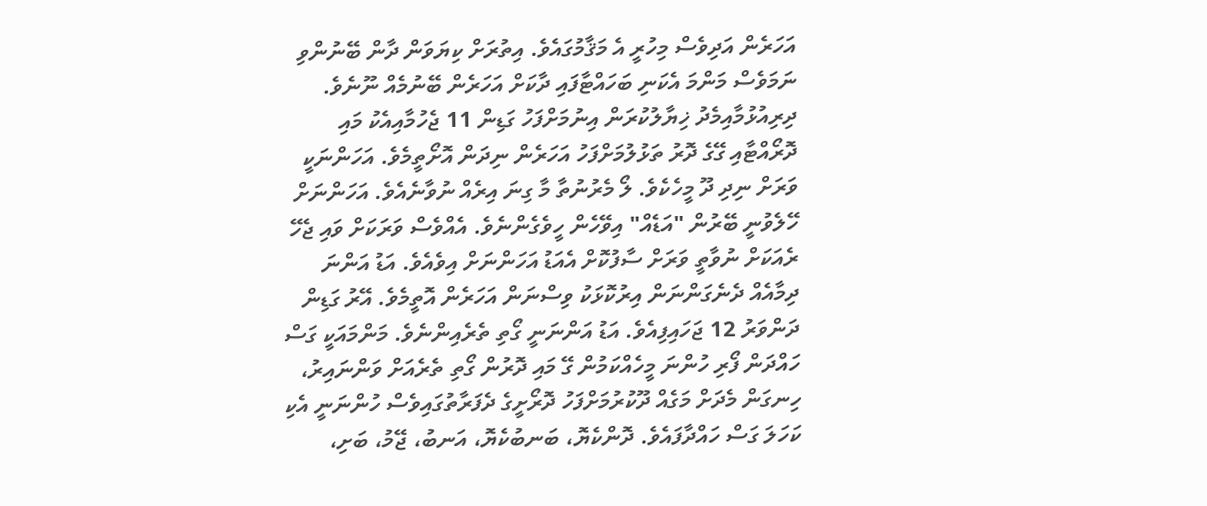އަހަރެން އަދިވެސް މިހުރީ އެ މަޤާމުގައެވެ. އިތުރަށް ކިޔަވަން ދާން ބޭނުންވި ނަމަވެސް މަންމަ އެކަނި ބަހައްޓާފައި ދާކަށް އަހަރެން ބޭނުމެއް ނޫނެވެ.
ދިރިއުޅުމާއިމެދު ޚިޔާލުކުރަން އިނުމަށްފަހު ގަޑިން 11 ޖެހުމާއިއެކު މައި ދޮރޯއްޓާއި ގޭގެ ދޮރު ތަޅުލުމަށްފަހު އަހަރެން ނިދަން އޮށޯތީމެވެ. އަހަންނަކީ ވަރަށް ނިދި ދޫ މީހެކެވެ. ލޯ މެރުނުތާ މާ ގިނަ އިރެއް ނުވާނެއެވެ. އަހަންނަށް ހޭލެވުނީ ބޭރުން "އަޑެއް" އިވޭހެން ހީވެގެންނެވެ. އެއްވެސް ވަރަކަށް ވައި ޖެހޭ ރެއަކަށް ނުވާތީ ވަރަށް ސާފުކޮށް އެއަޑު އަހަންނަށް އިވެއެވެ. އަޑު އަންނަ ދިމާއެއް ދެނެގަންނަން އިރުކޮޅަކު ވިސްނަން އަހަރެން އޮތީމެވެ. އޭރު ގަޑިން ދަންވަރު 12 ޖަހައިފިއެވެ. އަޑު އަންނަނީ ގޯތި ތެރެއިންނެވެ. މަންމައަކީ ގަސް ހައްދަން ފޯރި ހުންނަ މީހެއްކަމުން ގޭ މައި ދޮރުން ގޯތި ތެރެއަށް ވަންނައިރު، ހިނގަން މެދަށް މަގެއް ދޫކުރުމަށްފަހު ދޮރޯށީގެ ދެފަރާތުގައިވެސް ހުންނަނީ އެކި ކަހަލަ ގަސް ހައްދާފައެވެ. ދޮންކެޔޮ، ބަނބުކެޔޮ، އަނބު، ޖޭމު، ބަށި،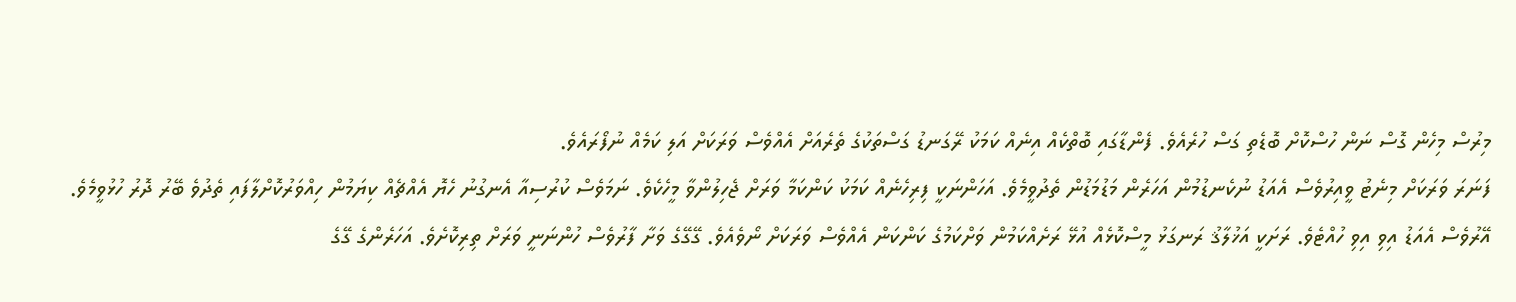މިރުސް މިހެން ގޮސް ނަން ހުސްކޮށް ބޮޑެތި ގަސް ހުރެއެވެ. ފެންޑާގައި ބޮތްކެއް އިނެއް ކަމަކު ރޭގަނޑު ގަސްތަކުގެ ތެރެއަށް އެއްވެސް ވަރަކަށް އަލި ކަމެއް ނުފޯރައެވެ.
ފަނަރަ ވަރަކަށް މިނެޓު ވީއިރުވެސް އެއަޑު ނުކެނޑުމުން އަހަރެން މަޑުމަޑުން ތެދުވީމެވެ. އަހަންނަކީ ފިރިހެނެއް ކަމަކު ކަންކަމާ ވަރަށް ޖެހިލުންވާ މީހެކެވެ. ނަމަވެސް ކުރުސިއާ އެނގުނު ހެޔޮ އެއްޗެއް ކިޔަމުން ހިއްވަރުކޮށްލާފައި ތެދުވެ ބޭރު ދޮރު ހުޅުވީމެވެ. އޭރުވެސް އެއަޑު އިވި އިވި ހުއްޓެވެ. ރަށަކީ އަޚުލާޤު ރަނގަޅު މީސްކޮޅެއް އުޅޭ ރަށެއްކަމުން ވަށްކަމުގެ ކަންކަން އެއްވެސް ވަރަކަށް ނޯވެއެވެ. ގޭގޭގެ ވަށާ ފާރުވެސް ހުންނަނީ ވަރަށް ތިރިކޮށެވެ. އަހަރެންގެ ގޭގެ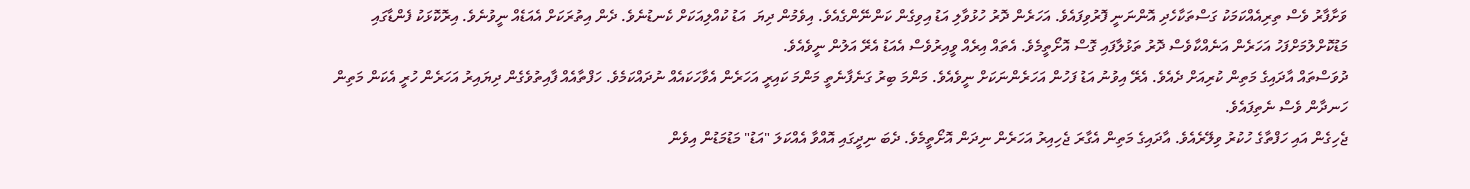ވަށާފާރު ވެސް ތިރިއެއްކަމަކު ގަސްތަކާހެދި އޮންނަނީ ފޮރުވިފައެވެ. އަހަރެން ދޮރު ހުޅުވާލި އަޑު އިވިގެން ކަންނޭންގެއެވެ. އިވެމުން ދިޔަ  އަޑު ކުއްލިއަކަށް ކެނޑުނެވެ. ދެން އިތުރަކަށް އެއަޑެއް ނީވުނެވެ. އިރޮކޮޅަކު ފެންޑާގައި މަޑުކޮށްލުމަށްފަހު އަހަރެން އަނެއްކާވެސް ދޮރު ތަޅުލާފައި ގޮސް އޮށޯތީމެވެ. އެތައް އިރެއް ވީއިރުވެސް އެއަޑު އެރޭ އަލުން ނީވެއެވެ.
ދުވަސްތައް އާދައިގެ މަތިން ކުރިއަށް ދެއެވެ. އެރޭ އިވުނު އަޑު ފަހުން އަހަރެންނަކަށް ނީވެއެވެ. މަންމަ ބިރު ގަނެފާނެތީ މަންމަ ކައިރީ އަހަރެން އެވާހަކައެއް ނުދައްކަމެވެ. ހަފްތާއެއް ފާއިތުވެގެން ދިޔައިރު އަހަރެން ހުރީ އެކަން މަތިން ހަނދާން ވެސް ނެތިފައެވެ.
ޖެހިގެން އައި ހަފްތާގެ ހުކުރު ވިލޭރެއެވެ. އާދައިގެ މަތިން އެގާރަ ޖެހިއިރު އަހަރެން ނިދަން އޮށޯތީމެވެ. ދެބަ ނިދީގައި އޮއްވާ އެއްކަލަ "އަޑު" މަޑުމަޑުން އިވެން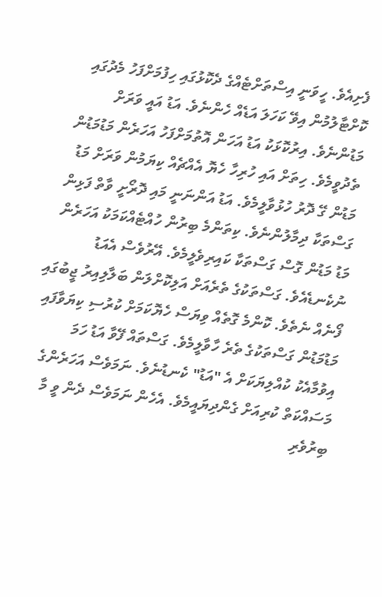ފެށިއެވެ. ހީވަނީ އިސްތަށްޓެއްގެ ދެކޮޅުގައި ހިފުމަށްފަހު މެދުގައި ކޮށްޓާލުމުން އިވޭ ކަހަލަ އަޑެއް ހެންނެވެ. އަޑު އައީ ވަރަށް މަޑުންނެވެ. އިރުކޮޅަކު އަޑު އަހަން އޮތުމަށްފަހު އަހަރެން މަޑުމަޑުން ތެދުވީމެވެ. ހިތަށް އައި ހުރިހާ ހެޔޮ އެއްޗެއް ކިޔަމުން ވަރަށް މަޑު މަޑުން ގޭ ދޮރު ހުޅުވާލީމެވެ. އަޑު އަންނަނީ މައި ދޮރޯށީ ވާތް ފަޅިން ގަސްތަކާ ދިމާލުންނެވެ. ކިތަންމެ ބިރުން ހުއްޓެއްކަމަކު އަހަރެން މަޑު މަޑުން ގޮސް ގަސްތަކާ ކައިރިވެލީމެވެ. އޭރުވެސް އެއަޑު ނުކެނޑެއެވެ. ގަސްތަކުގެ ތެރެއަށް އަލިކޮށްލަން ބަލާލިއިރު ޖީބުގައި ފޯނެއް ނެތެވެ. ކޮންމެ ގޮތެއް ވިޔަސް ހެޔޮކަމަށް ކުރުސި ކިޔަވާފައި މަޑުމަޑުން ގަސްތަކުގެ ތެރެ ހާވާލީމެވެ. ގަސްތައް ފޭވާ އަޑު ހަމަ އިވުމާއެކު ކުއްލިޔަކަށް އެ "އަޑު" ކެނޑުނެވެ. ނަމަވެސް އަހަރެންގެ މަސައްކަތް ކުރިއަށް ގެންދިޔައީމެވެ. އެހެން ނަމަވެސް ދެން ވީ މާ ބިރުވެރި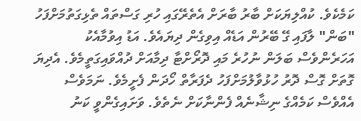ކަމެކެވެ. ކުއްލިޔަކަށް ބާރު ބާރަށް އެތެރޭގައި ހުރި ގަސްތައް ތެޅިގަތުމަށްފަހު "ބަން" ލާފައި ގޭ ބޭރުން އަޑެއް އިވިގެން ދިޔައެވެ. އަޑު އިވުމާއެކު އަހަރެންވެސް ބަލަން ނުހުރެ މައި ދޮރޯށްޓާ ދިމާއަށް ދުއްވައިގަތީމެވެ. އެދިޔަ ގޮތަށް ގޮސް ދޮރު ހުޅުވާލުމަށްފަހު ދެފަރާތް ހޯދަން ފެށީމެވެ. ނަމަވެސް އެއްވެސް ކަމެއްގެ ނިޝާނެއް ފެންނާކަށް ނެތެވެ. ވަށައިގެންވީ ކަނު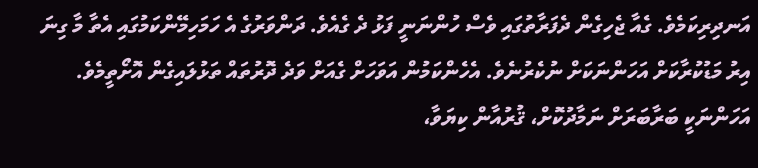އަނދިރިކަމެވެ. ގެއާ ޖެހިގެން ދެފަރާތުގައި ވެސް ހުންނަނީ ފަޅު ދެ ގެއެވެ. ދަންވަރުގެ އެ ހަމަހިމޭންކަމުގައި އެތާ މާ ގިނަ އިރު މަޑުކުރާކަށް އަހަންނަކަށް ނުކެރުނެވެ. އެހެންކަމުން އަވަހަށް ގެއަށް ވަދެ ދޮރުތައް ތަޅުލައިގެން އޮށޯތީމެވެ.
އަހަންނަކީ ބަރާބަރަށް ނަމާދުކޮށް، ޤުރުއާން ކިޔަވާ،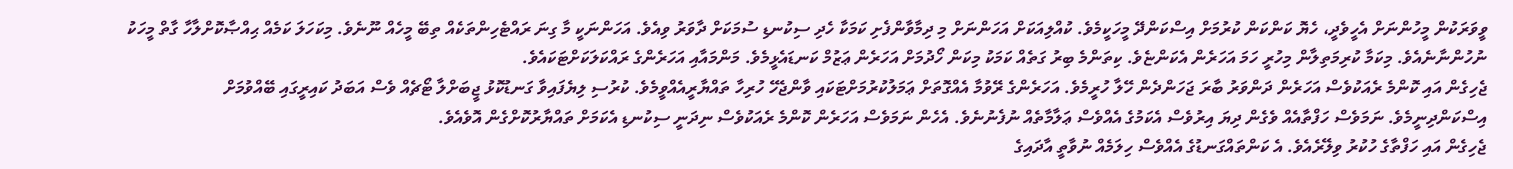ވީވަރަކުން މީހުންނަށް އެހީވެދީ، ހެޔޮ ކަންކަން ކުރުމަށް އިސްކަންދޭ މީހަކީމެވެ. ކުއްލިއަކަށް އަހަންނަށް މި ދިމާވާންފެށި ކަމަކާ ހެދި ސިކުނޑި ސުމަކަށް ދާވަރު ވިއެވެ. އަހަންނަކީ މާ ގިނަ ރައްޓެހިންތަކެއް ތިބޭ މީހެއް ނޫނެވެ. މިކަހަލަ ކަމެއް ޙިއްޞާކޮށްލާހާ ގާތް މީހަކު ނުހުންނާނެއެވެ. މިކަމާ ކުރިމަތިލާން މިހުރީ ހަމަ އަހަރެން އެކަންޏެވެ. ކިތަންމެ ބިރު ގަތެއް ކަމަކު މިކަން ހޯދުމަށް އަހަރެން ޢަޒުމް ކަނޑައެޅީމެވެ. މަންމައާއި އަހަރެންގެ ރައްކަލަކަށްޓަކައެވެ.
ޖެހިގެން އައި ކޮންމެ ރެއަކުވެސް އަހަރެން ދަންވަރު ބާރަ ޖަހަންދެން ހޭލާ ހުރީމެވެ. އަހަރެންގެ ރޭވުމާ އެއްގޮތަށް ޢަމަލުކުރުމަށްޓަކައި ވާންޖެހޭ ހުރިހާ ތައްޔާރީއެއްވީމެވެ. ކުރުސި ލިޔެފައިވާ ގަނޑުކޮޅު ޖީބަށްލާ ޓޯޗެއް ވެސް އަބަދު ކައިރީގައި ބޭއްވުމަށް އިސްކަންދިނީމެވެ. ނަމަވެސް ހަފްތާއެއް ވެގެން ދިޔަ އިރުވެސް އެކަމުގެ އެއްވެސް ޢަލާމާތެއް ނުފެނުނެވެ. އެހެން ނަމަވެސް އަހަރެން ކޮންމެ ރެއަކުވެސް ނިދަނީ ސިކުނޑި އެކަމަށް ތައްޔާރުކޮށްގެން އޮވެއެވެ.
ޖެހިގެން އައި ހަފްތާގެ ހުކުރު ވިލޭރެއެވެ. އެ ކަންތައްގަނޑުގެ އެއްވެސް ހިލަމެއް ނުވާތީ އާދައިގެ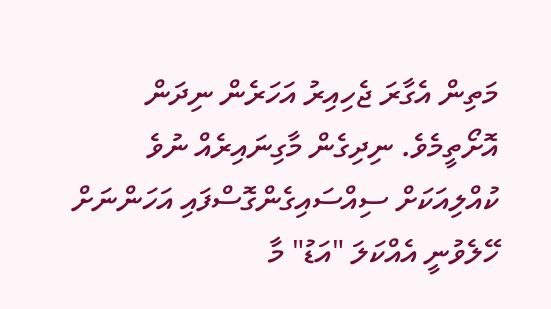މަތިން އެގާރަ ޖެހިއިރު އަހަރެން ނިދަން އޮށޯތީމެވެ. ނިދިގެން މާގިނައިރެއް ނުވެ ކުއްލިއަކަށް ސިއްސައިގެންގޮސްފައި އަހަންނަށް ހޭލެވުނީ އެއްކަލަ "އަޑު" މާ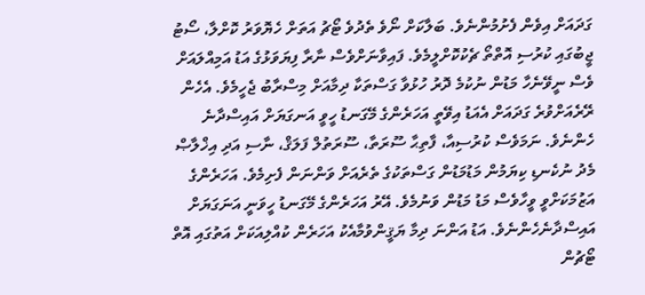ގަދައަށް އިވެން ފެށުމުންނެވެ. ބަލާކަށް ނޯވެ ތެދުވެ ޓޯޗު އަތަށް ހެޔޮވަރު ކޮށްލާ، ސޯޓު ޖީބުގައި ކުރުސި އޮތްތޯ ޗެކުކޮށްލީމެވެ. ފައިވާނަށްވެސް ނާރާ ފިޔަވަޅުގެ އަޑު އަމިއްލައަށް ވެސް ނީވޭނެހާ މަޑުން ނުކުމެ ދޮރު ހުޅުވާ ގަސްތަކާ ދިމާއަށް މިސްރާބު ޖެހީމެވެ. އެހެން ރޭރެއަށްވުރެ ގަދައަށް އެއަޑު އިވޭތީ އަހަރެންގެ މޭގަނޑު ހީވީ އަނގަޔަށް އައިސްދާނެ ހެންނެވެ. ނަމަވެސް ކުރުސިއާ، ފާތިޙާ ސޫރަތާ، ސޫރަތުލް ފަލަޤް، ނާސި އަދި އިޚްލާޞް މެދު ނުކެނޑި ކިޔަމުން މަޑުމަޑުން ގަސްތަކުގެ ތެރެއަށް ވަންނަން ފެށިމެވެ. އަހަރެންގެ އަޒުމަކަށްވީ ވީހާވެސް މަޑު މަޑުން ވަނުމެވެ. އޭރު އަހަރެންގެ މޭގަނޑު ހީވަނީ އަނަގަޔަށް އައިސްދާނެހެންނެވެ. އަޑު އަންނަ ދިމާ ޔަޤީންވުމާއެކު އަހަރެން ކުއްލިއަކަށް އަތުގައި އޮތް ޓޯޗުން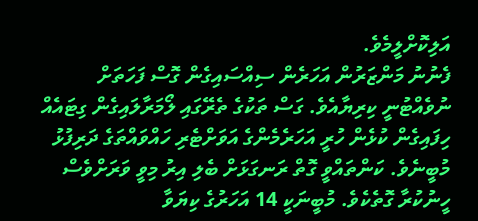އަލިކޮށްލީމެވެ.
ފެނުނު މަންޒަރުން އަހަރެން ސިއްސައިގެން ގޮސް ފަހަތަށް ނުވެއްޓުނީ ކިރިޔާއެވެ. ގަސް ތަކުގެ ތެރޭގައި ލޯމަރާލައިގެން ގިޓައެއް ހިފައިގެން ކުޅެން ހުރީ އަހަރެމެންގެ އަވަށްޓެރި ހައްވައްތަގެ ދަރިފުޅު މުބީނެވެ. ކަންތައްވީ ގޮތް ރަނގަޅަށް ބެލި އިރު މިވީ ވަރަށްވެސް ހީނުކުރާ ގޮތެކެވެ. މުބީނަކީ 14 އަހަރުގެ ކިޔަވާ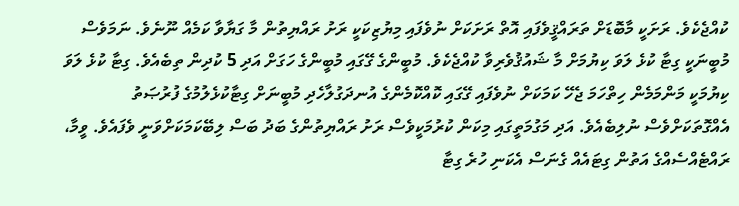ކުއްޖެކެވެ. ރަށަކީ މާބޮޑަށް ތަރައްޤީވެފައި އޮތް ރަށަކަށް ނުވެފައި މިޔުޒިކަކީ ރަށު ރައްޔިތުން މާ ގަޔާވާ ކަމެއް ނޫނެވެ. ނަމަވެސް މުބީނަކީ ގިޓާ ކުޅެ ލަވަ ކިޔުމަށް މާ ޝައުޤުވެރިވާ ކުއްޖެކެވެ. މުބީންގެ ގޭގައި މުބީންގެ ހަގަށް އަދި 5 ކުދިން ތިބެއެވެ. ގިޓާ ކުޅެ ލަވަ ކިޔުމަކީ މަންމަމެން ހިތްހަމަ ޖެހޭ ކަމަކަށް ނުވެފައި ގޭގައި ކޮއްކޮމެންގެ އުނދަގުލާހެދި މުބީނަށް ގިޓާކުޅެލުމުގެ ފުރުޞަތު އެއްގޮތަކަށްވެސް ނުލިބެއެވެ. އަދި މަގުމަތީގައި މިކަން ކުރުމަކީވެސް ރަށު ރައްޔިތުންގެ ބަދު ބަސް ލިބޭކަމަކަށްވަނީ ވެފައެވެ. ވީމާ، ރައްޓެއްސެއްގެ އަތުން ގިޓައެއް ގެނަސް އެކަނި ހުރެ ގިޓާ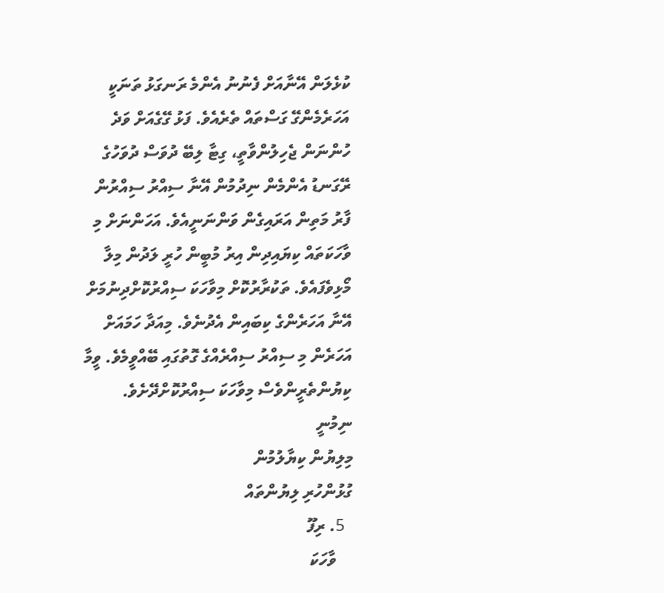ކުޅެލަން އޭނާއަށް ފެނުނު އެންމެ ރަނގަޅު ތަނަކީ އަހަރެމެންގޭ ގަސްތައް ތެރެއެވެ. ފަޅު ގޭގެއަށް ވަދެ ހުންނަން ޖެހިލުންވާތީ، ގިޓާ ލިބޭ ދުވަސް ދުވަހުގެ ރޭގަނޑު އެންމެން ނިދުމުން އޭނާ ސިއްރު ސިއްރުން ފާރު މަތިން އަރައިގެން ވަންނަނީއެވެ. އަހަންނަށް މި ވާހަކަތައް ކިޔައިދިން އިރު މުބީން ހުރީ ލަދުން މިލާ މޯޅިވެފައެވެ. ތަކުރާރުކޮށް މިވާހަކަ ސިއްރުކޮށްދިނުމަށް އޭނާ އަހަރެންގެ ކިބައިން އެދުނެވެ. މިއަދާ ހަމައަށް އަހަރެން މި ސިއްރު ސިއްރެއްގެ ގޮތުގައި ބޭއްވީމެވެ. ވީމާ ކިޔުންތެރީންވެސް މިވާހަކަ ސިއްރުކޮށްދޭށެވެ.
ނިމުނީ
މިލިޔުން ކިޔާލުމުން
ގުޅުންހުރި ލިޔުންތައް
  5. ރިފޫ
    ވާހަކަ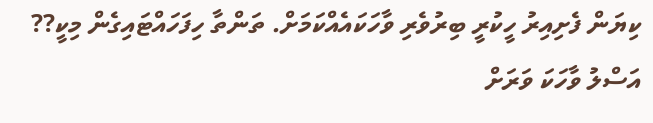ކިޔަން ފެށިއިރު ހީކުރީ ބިރުވެރި ވާހަކައެއްކަމަށް. ތަންތާ ހިފަހައްޓައިގެން މިކީ?? އަސްލު ވާހަކަ ވަރަށް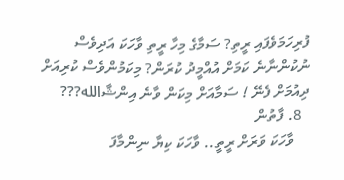ފުރިހަމަވެފައި ރީތި? ސަމާގެ މިހާ ރީތި ވާހަކަ އަދިވެސް ނުކުންނާނެ ކަމަށް އުއްމީދު ކުރަން? މިކަމުންވެސް ކުރިއަށް ދިއުމަށް ފެނޭ ! ސަމާއަށް މިކަން ވާނެ އިންޝާالله???
  8. ފާތުން
    ވާހަކަ ވަރަށް ރީތީ.. ވާހަކަ ކިޔާ ނިންމާފަ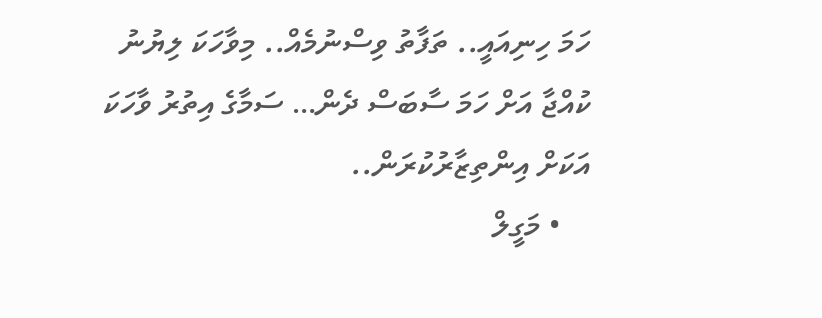ހަމަ ހިނިއައީ.. ތަފާތު ވިސްނުމެއް.. މިވާހަކަ ލިޔުނު ކުއްޖާ އަށް ހަމަ ސާބަސް ދެން… ސަމާގެ އިތުރު ވާހަކަ އަކަށް އިންތިޒާރުކުރަން..
    • މަގީލް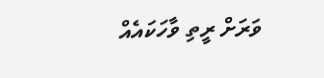ވަރަށް ރީތި ވާހަކައެއް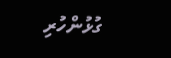ގުޅުންހުރި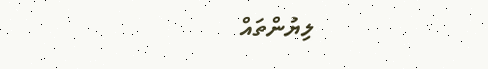ލިޔުންތައް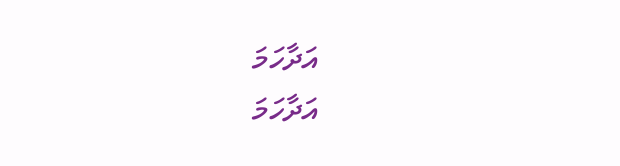އަދާހަމަ
އަދާހަމަ